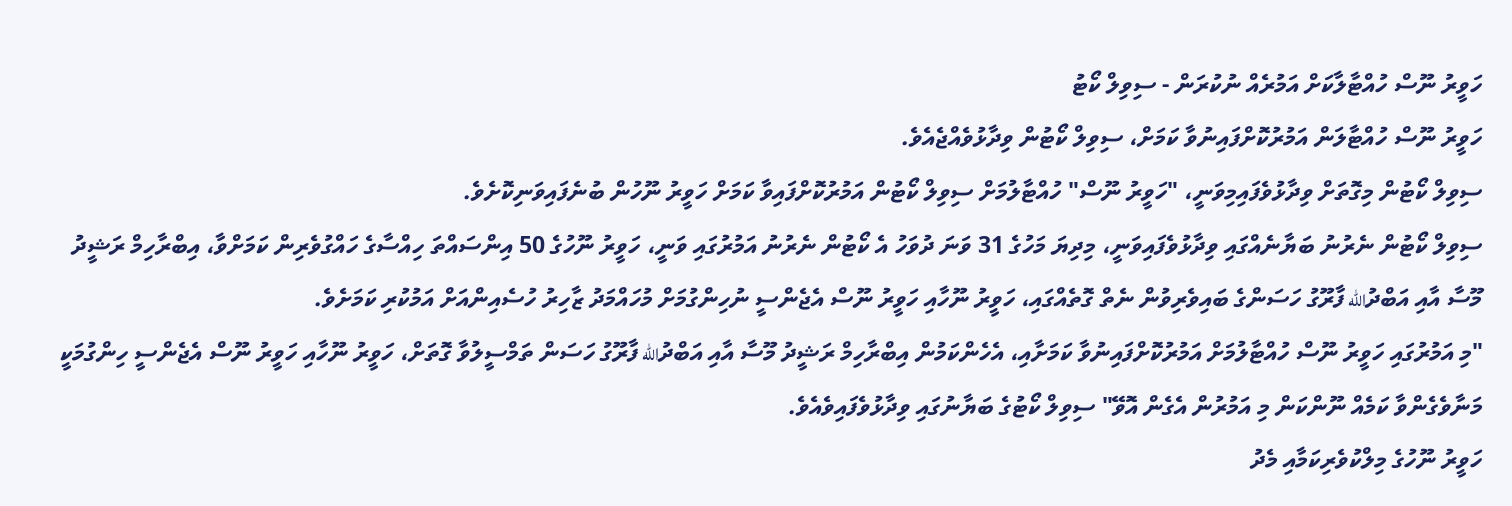ހަވީރު ނޫސް ހުއްޓާލާކަށް އަމުރެއް ނުކުރަން - ސިވިލް ކޯޓު
ހަވީރު ނޫސް ހުއްޓާލަން އަމުރުކޮށްފައިނުވާ ކަމަށް، ސިވިލް ކޯޓުން ވިދާޅުވެއްޖެއެވެ.
ސިވިލް ކޯޓުން މިގޮތަށް ވިދާޅުވެފައިމިވަނީ، "ހަވީރު ނޫސް" ހުއްޓާލުމަށް ސިވިލް ކޯޓުން އަމުރުކޮށްފައިވާ ކަމަށް ހަވީރު ނޫހުން ބުނެފައިވަނިކޮށެވެ.
ސިވިލް ކޯޓުން ނެރުނު ބަޔާނެއްގައި ވިދާޅުވެފައިވަނީ، މިދިޔަ މަހުގެ 31 ވަނަ ދުވަހު އެ ކޯޓުން ނެރުނު އަމުރުގައި ވަނީ، ހަވީރު ނޫހުގެ 50 އިންސައްތަ ހިއްސާގެ ހައްގުވެރިން ކަމަށްވާ، އިބްރާހިމް ރަޝީދު މޫސާ އާއި އަބްދުالله ފާރޫގު ހަސަންގެ ބައިވެރިވުން ނެތް ގޮތެއްގައި، ހަވީރު ނޫހާއި ހަވީރު ނޫސް އެޖެންސީ ނުހިންގުމަށް މުހައްމަދު ޒާހިރު ހުސެއިންއަށް އަމުކުރި ކަމަށެވެ.
"މި އަމުރުގައި ހަވީރު ނޫސް ހުއްޓާލުމަށް އަމުރުކޮށްފައިނުވާ ކަމަށާއި، އެހެންކަމުން އިބްރާހިމް ރަޝީދު މޫސާ އާއި އަބްދުالله ފާރޫގު ހަސަން ތަމްސީލުވާ ގޮތަށް، ހަވީރު ނޫހާއި ހަވީރު ނޫސް އެޖެންސީ ހިންގުމަކީ މަނާވެގެންވާ ކަމެއް ނޫންކަން މި އަމުރުން އެގެން އޮވޭ" ސިވިލް ކޯޓުގެ ބަޔާނުގައި ވިދާޅުވެފައިވެއެވެ.
ހަވީރު ނޫހުގެ މިލްކުވެރިކަމާއި މެދު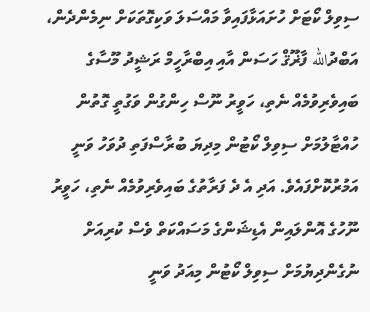ސިވިލް ކޯޓަށް ހުށައަޅާފައިވާ މައްސަލަ ވަކިގޮތަކަށް ނިމެންދެން، އަބްދުالله ފާޜޫޤް ހަސަން އާއި އިބްރާހީމް ރަޝީދު މޫސާގެ ބައިވެރިވުމެއް ނެތި، ހަވީރު ނޫސް ހިންގުން ވަގުތީ ގޮތުން ހުއްޓާލުމަށް ސިވިލް ކޯޓުން މިދިޔަ ބުރާސްފަތި ދުވަހު ވަނީ އަމުރުކޮށްފައެވެ. އަދި އެ ދެ ފަރާތުގެ ބައިވެރިވުމެއް ނެތި، ހަވީރު ނޫހުގެ އޮންލައިން އެޑިޝަންގެ މަސައްކަތް ވެސް ކުރިއަށް ނުގެންދިޔުމަށް ސިވިލް ކޯޓުން މިއަދު ވަނީ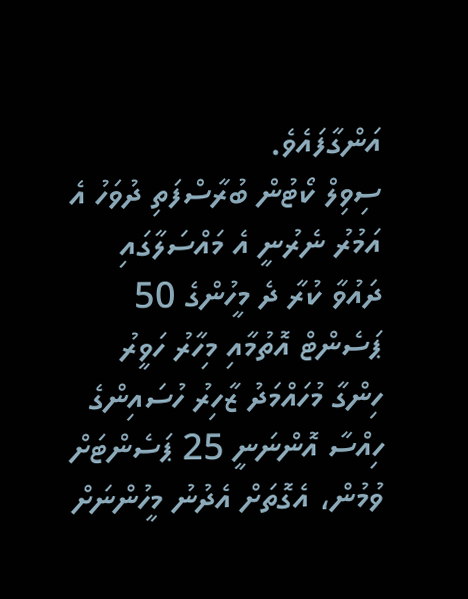އަންގާފައެވެ.
ސިވިލް ކޯޓުން ބުރާސްފަތި ދުވަހު އެ އަމުރު ނެރުނީ އެ މައްސަލާގައި ދައުވާ ކުރާ ދެ މީހުންގެ 50 ޕަސެންޓް އޮތުމާއި މިހާރު ހަވީރު ހިންގާ މުހައްމަދު ޒާހިރު ހުސައިންގެ ހިއްސާ އޮންނަނީ 25 ޕަސެންޓަށް ވުމުން، އެގޮތަށް އެދުނު މީހުންނަށް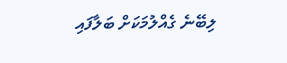ލިބޭނެ ގެއްލުމަކަށް ބަލާފައި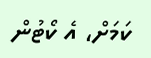ކަމަށް، އެ ކޯޓުން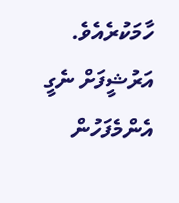ހާމަކުރެއެވެ.
އަރުޝީފަށް ނެގީ
އެންމެފަހުން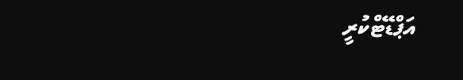އަޕްޑޭޓްކުރީ